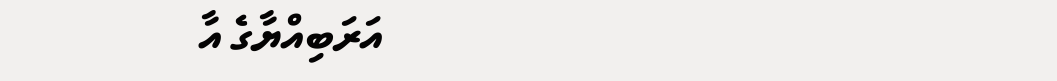އަރަބިއްޔާގެ އާ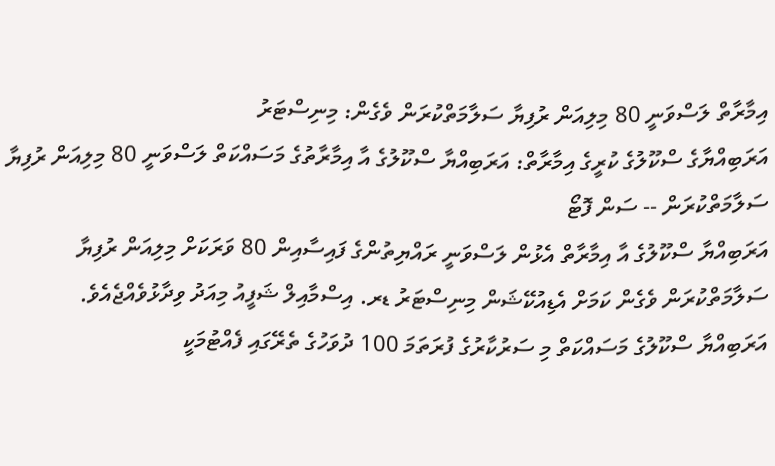އިމާރާތް ލަސްވަނީ 80 މިލިއަން ރުފިޔާ ސަލާމަތްކުރަން ވެގެން: މިނިސްޓަރު
އަރަބިއްޔާގެ ސްކޫލުގެ ކުރީގެ އިމާރާތް: އަރަބިއްޔާ ސްކޫލުގެ އާ އިމާރާތުގެ މަސައްކަތް ލަސްވަނީ 80 މިލިއަން ރުފިޔާ ސަލާމަތްކުރަން -- ސަން ފޮޓޯ
އަރަބިއްޔާ ސްކޫލުގެ އާ އިމާރާތް އެޅުން ލަސްވަނީ ރައްޔިތުންގެ ފައިސާއިން 80 ވަރަކަށް މިލިއަން ރުފިޔާ ސަލާމަތްކުރަން ވެގެން ކަމަށް އެޑިއުކޭޝަން މިނިސްޓަރު ޑރ. އިސްމާއިލް ޝަފީއު މިއަދު ވިދާޅުވެއްޖެއެވެ.
އަރަބިއްޔާ ސްކޫލުގެ މަސައްކަތް މި ސަރުކާރުގެ ފުރަތަމަ 100 ދުވަހުގެ ތެރޭގައި ފެއްޓުމަކީ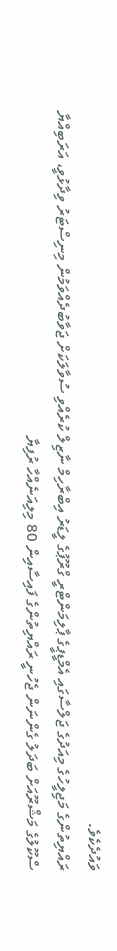ވައުދެކެވެ.
ރައްޔިތުންގެ މަޖިލީހުގެ މިއަދުގެ ޖަލްސާގައި އެމްޑީޕީގެ ޕާލިމަންޓްރީ ގްރޫޕުގެ ލީޑަރު އިބްރާހިމް ނާޒިލް ކުރެއްވި ސުވާލަކަށް ޖަވާބުދެއްވަމުން މިނިސްޓަރު ވިދާޅުވީ، އަރަބިއްޔާ ސްކޫލުގެ މަޝްރޫއަށް ބަދަލު ގެންނަން ޖެހުނީ ރައްޔިތުންގެ ފައިސާއިން 80 މިލިއަނެއްހާ ރުފިޔާ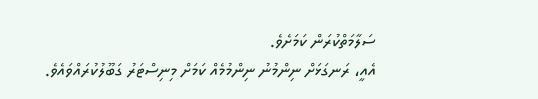ސަލާމަތްކުރަން ކަމަށެވެ.
އެއީ، ރަނގަޅަށް ނިންމުނު ނިންމުމެއް ކަމަށް މިނިސްޓަރު ގަބޫލުކުރައްވައެވެ.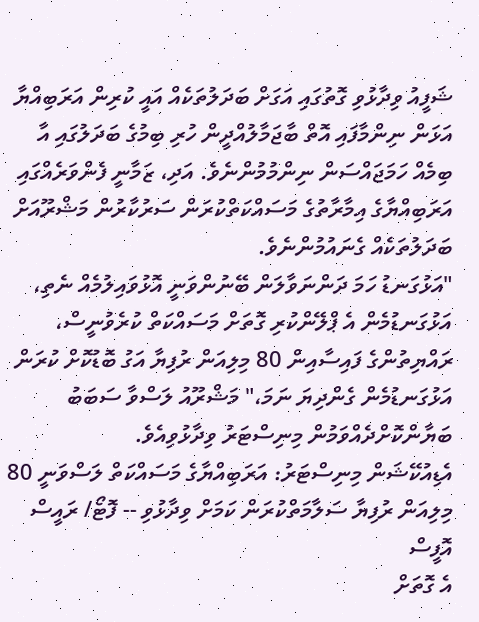ޝަފީއު ވިދާޅުވި ގޮތުގައި އަގަށް ބަދަލުތަކެއް އައީ ކުރިން އަރަބިއްޔާ އަޅަން ނިންމާފައި އޮތް ބާޖަމާލުއްދީން ހުރި ބިމުގެ ބަދަލުގައި އާ ބިމެއް ހަމަޖައްސަން ނިންމުމުންނެވެ. އަދި، ޒަމާނީ ފެންވަރެއްގައި އަރަބިއްޔާގެ އިމާރާތުގެ މަސައްކަތްކުރަން ސަރުކާރުން މަޝްރޫއަށް ބަދަލުތަކެއް ގެނައުމުންނެވެ.
"އަޅުގަނޑު ހަމަ ދަންނަވާލަން ބޭނުންވަނީ އޮޅުވައިލުމެއް ނެތި، އަޅުގަނޑުމެން އެ ޕްލޭންކުރި ގޮތަށް މަސައްކަތް ކުރެވުނީސް، ރައްޔިތުންގެ ފައިސާއިން 80 މިލިއަން ރުފިޔާ އަގު ބޮޑުކޮށް ކުރަން އަޅުގަނޑުމެން ގެންދިޔަ ނަމަ،" މަޝްރޫއު ލަސްވާ ސަބަބު ބަޔާންކޮށްދެއްވަމުން މިނިސްޓަރު ވިދާޅުވިއެވެ.
އެޑިއުކޭޝަން މިނިސްޓަރު: އަރަބިއްޔާގެ މަސައްކަތް ލަސްވަނީ 80 މިލިއަން ރުފިޔާ ސަލާމަތްކުރަން ކަމަށް ވިދާޅުވި -- ފޮޓޯ/ ރައީސް އޮފީސް
އެ ގޮތަށް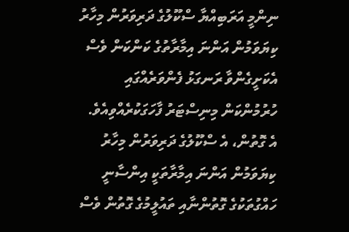ނިންމީ އަރަބިއްޔާ ސްކޫލުގެ ދަރިވަރުން މިހާރު ކިޔަވަމުން އަންނަ އިމާރާތުގެ ކަންކަން ވެސް އެކަށީގެންވާ ރަނގަޅު ފެންވަރެއްގައި ހުރުމުންކަން މިނިސްޓަރު ފާހަގަކުރެއްވިއެވެ.
އެ ގޮތުން، އެ ސްކޫލުގެ ދަރިވަރުން މިހާރު ކިޔަވަމުން އަންނަ އިމާރާތަކީ އިންސާނީ ހައްގުތަކުގެ ގޮތުންނާއި ތައުލީމުގެ ގޮތުން ވެސް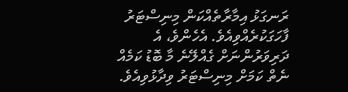ރަނގަޅު އިމާރާތެއްކަން މިނިސްޓަރު ފާހަގަކުރެއްވިއެވެ. އެހެންވެ، އެ ދަރިވަރުންނަށް ގެއްލޭނެ މާ ބޮޑު ކަމެއް ނެތް ކަމަށް މިނިސްޓަރު ވިދާޅުވިއެވެ.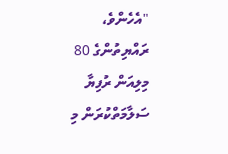"އެހެންވެ، ރައްޔިތުންގެ 80 މިލިއަން ރުފިޔާ ސަލާމަތްކުރަން މި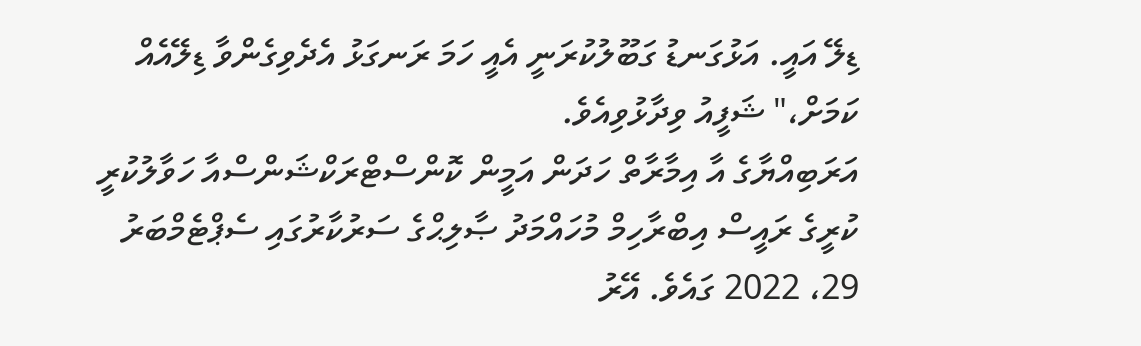ޑިލޭ އައީ. އަޅުގަނޑު ގަބޫލުކުރަނީ އެއީ ހަމަ ރަނގަޅު އެދެވިގެންވާ ޑިލޭއެއް ކަމަށް،" ޝަފީއު ވިދާޅުވިއެވެ.
އަރަބިއްޔާގެ އާ އިމާރާތް ހަދަން އަމީން ކޮންސްޓްރަކްޝަންސްއާ ހަވާލުކުރީ ކުރީގެ ރައީސް އިބްރާހިމް މުހައްމަދު ޞާލިޙްގެ ސަރުކާރުގައި ސެޕްޓެމްބަރު 29، 2022 ގައެވެ. އޭރު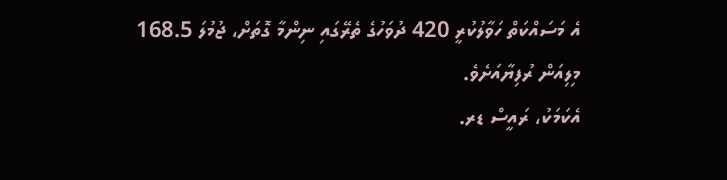އެ މަސައްކަތް ހަވާލުކުރީ 420 ދުވަހުގެ ތެރޭގައި ނިންމާ ގޮތަށް، ޖުމުލަ 168.5 މިލިއަން ރުފިޔާއަށެވެ.
އެކަމަކު، ރައީސް ޑރ.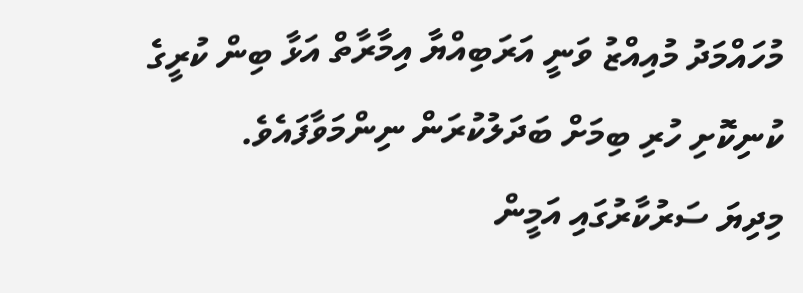މުހައްމަދު މުއިއްޒު ވަނީ އަރަބިއްޔާ އިމާރާތް އަޅާ ބިން ކުރީގެ ކުނިކޮށި ހުރި ބިމަށް ބަދަލުކުރަން ނިންމަވާފައެވެ.
މިދިޔަ ސަރުކާރުގައި އަމީން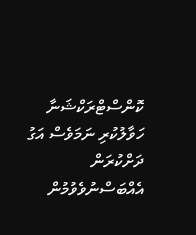ކޮންސްޓްރަކްޝަނާ ހަވާލުކުރި ނަމަވެސް އަގު ދަށްކުރަން އެއްބަސްނުވެވުމުން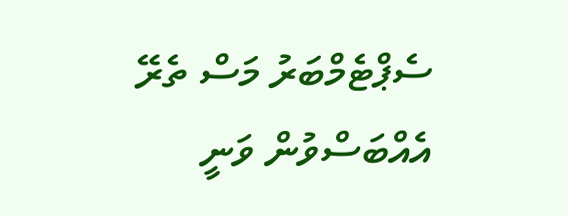ސެޕްޓެމްބަރު މަސް ތެރޭ އެއްބަސްވުން ވަނީ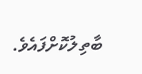ބާތިލުކޮށްފައެވެ.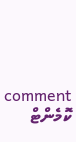comment ކޮމެންޓް